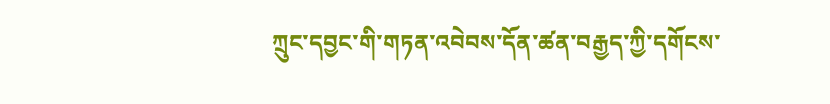ཀྲུང་དབྱང་གི་གཏན་འབེབས་དོན་ཚན་བརྒྱད་ཀྱི་དགོངས་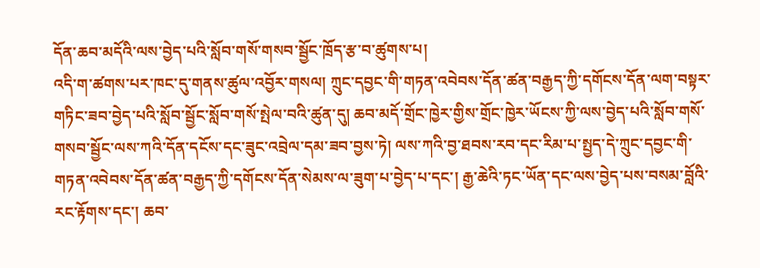དོན་ཆབ་མདོའི་ལས་བྱེད་པའི་སློབ་གསོ་གསབ་སྦྱོང་ཁྲོད་རྩ་བ་ཚུགས་པ།
འདི་ག་ཚགས་པར་ཁང་དུ་གནས་ཚུལ་འབྱོར་གསལ། ཀྲུང་དབྱང་གི་གཏན་འབེབས་དོན་ཚན་བརྒྱད་ཀྱི་དགོངས་དོན་ལག་བསྟར་གཏིང་ཟབ་བྱེད་པའི་སློབ་སྦྱོང་སློབ་གསོ་སྤེལ་བའི་ཚུན་དུ། ཆབ་མདོ་གྲོང་ཁྱེར་གྱིས་གྲོང་ཁྱེར་ཡོངས་ཀྱི་ལས་བྱེད་པའི་སློབ་གསོ་གསབ་སྦྱོང་ལས་ཀའི་དོན་དངོས་དང་ཟུང་འབྲེལ་དམ་ཟབ་བྱས་ཏེ། ལས་ཀའི་བྱ་ཐབས་རབ་དང་རིམ་པ་སྤྱད་དེ་ཀྲུང་དབྱང་གི་གཏན་འབེབས་དོན་ཚན་བརྒྱད་ཀྱི་དགོངས་དོན་སེམས་ལ་ཟུག་པ་བྱེད་པ་དང་། རྒྱ་ཆེའི་ཏང་ཡོན་དང་ལས་བྱེད་པས་བསམ་བློའི་རང་རྟོགས་དང་། ཆབ་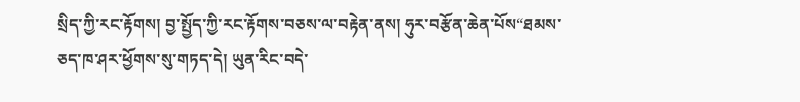སྲིད་ཀྱི་རང་རྟོགས། བྱ་སྤྱོད་ཀྱི་རང་རྟོགས་བཅས་ལ་བརྟེན་ནས། ཧུར་བརྩོན་ཆེན་པོས“ཐམས་ཅད་ཁ་ཤར་ཕྱོགས་སུ་གཏད་དེ། ཡུན་རིང་བདེ་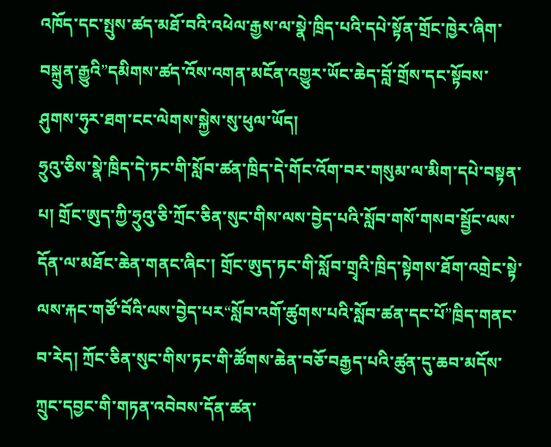འཁོད་དང་སྤུས་ཚད་མཐོ་བའི་འཕེལ་རྒྱས་ལ་སྣེ་ཁྲིད་པའི་དཔེ་སྟོན་གྲོང་ཁྱེར་ཞིག་བསྐྲུན་རྒྱུའི”དམིགས་ཚད་འོས་འགན་མངོན་འགྱུར་ཡོང་ཆེད་བློ་གྲོས་དང་སྟོབས་ཤུགས་ཧུར་ཐག་ངང་ལེགས་སྐྱེས་སུ་ཕུལ་ཡོད།
ཧྲུའུ་ཅིས་སྣེ་ཁྲིད་དེ་ཏང་གི་སློབ་ཚན་ཁྲིད་དེ་གོང་འོག་བར་གསུམ་ལ་མིག་དཔེ་བསྟན་པ། གྲོང་ཨུད་ཀྱི་ཧྲུའུ་ཅི་ཀྲོང་ཅིན་སུང་གིས་ལས་བྱེད་པའི་སློབ་གསོ་གསབ་སྦྱོང་ལས་དོན་ལ་མཐོང་ཆེན་གནང་ཞིང་། གྲོང་ཨུད་ཏང་གི་སློབ་གྲྭའི་ཁྲིད་སྟེགས་ཐོག་འགྲེང་སྟེ་ལས་རྐང་གཙོ་བོའི་ལས་བྱེད་པར“སློབ་འགོ་ཚུགས་པའི་སློབ་ཚན་དང་པོ”ཁྲིད་གནང་བ་རེད། ཀྲོང་ཅིན་སུང་གིས་ཏང་གི་ཚོགས་ཆེན་བཅོ་བརྒྱད་པའི་ཚུན་དུ་ཆབ་མདོས་ཀྲུང་དབྱང་གི་གཏན་འབེབས་དོན་ཚན་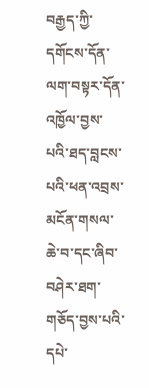བརྒྱད་ཀྱི་དགོངས་དོན་ལག་བསྟར་དོན་འཁྱོལ་བྱས་པའི་ཐད་བླངས་པའི་ཕན་འབྲས་མངོན་གསལ་ཆེ་བ་དང་ཞིབ་བཤེར་ཐག་གཅོད་བྱས་པའི་དཔེ་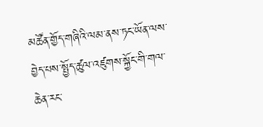མཚོན་གྱོད་གཞིའི་ལམ་ནས་ཏང་ཡོན་ལས་བྱེད་པས་སྤྱོད་ཚུལ་འཛུགས་སྐྱོང་གི་གལ་ཆེན་རང་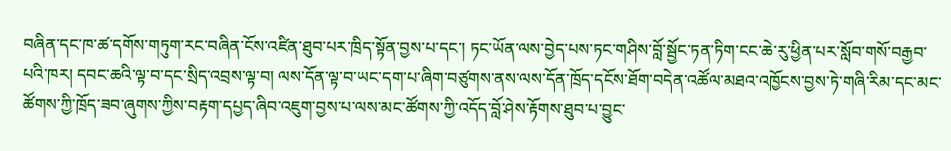བཞིན་དང་ཁ་ཚ་དགོས་གཏུག་རང་བཞིན་ངོས་འཛིན་ཐུབ་པར་ཁྲིད་སྟོན་བྱས་པ་དང་། ཏང་ཡོན་ལས་བྱེད་པས་ཏང་གཤིས་བློ་སྦྱོང་ཏན་ཏིག་ངང་ཆེ་རུ་ཕྱིན་པར་སློབ་གསོ་བརྒྱབ་པའི་ཁར། དབང་ཆའི་ལྟ་བ་དང་སྲིད་འབྲས་ལྟ་བ། ལས་དོན་ལྟ་བ་ཡང་དག་པ་ཞིག་བཙུགས་ནས་ལས་དོན་ཁྲོད་དངོས་ཐོག་བདེན་འཚོལ་མཐའ་འཁྱོངས་བྱས་ཏེ་གཞི་རིམ་དང་མང་ཚོགས་ཀྱི་ཁྲོད་ཟབ་ཞུགས་ཀྱིས་བརྟག་དཔྱད་ཞིབ་འཇུག་བྱས་པ་ལས་མང་ཚོགས་ཀྱི་འདོད་བློ་ཤེས་རྟོགས་ཐུབ་པ་བྱུང་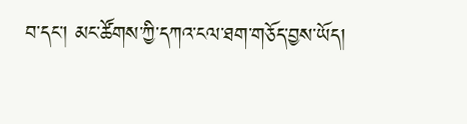བ་དང་། མང་ཚོགས་ཀྱི་དཀའ་ངལ་ཐག་གཅོད་བྱས་ཡོད།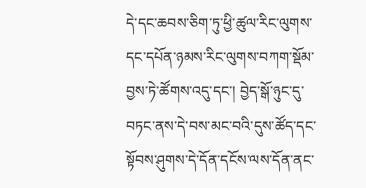དེ་དང་ཆབས་ཅིག་ཏུ་ཕྱི་ཚུལ་རིང་ལུགས་དང་དཔོན་ཉམས་རིང་ལུགས་བཀག་སྡོམ་བྱས་ཏེ་ཚོགས་འདུ་དང་། བྱེད་སྒོ་ཉུང་དུ་བཏང་ནས་དེ་བས་མང་བའི་དུས་ཚོད་དང་སྟོབས་ཤུགས་དེ་དོན་དངོས་ལས་དོན་ནང་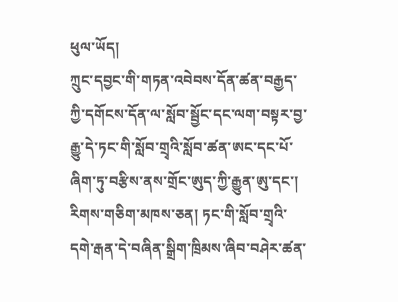ཕུལ་ཡོད།
ཀྲུང་དབྱང་གི་གཏན་འབེབས་དོན་ཚན་བརྒྱད་ཀྱི་དགོངས་དོན་ལ་སློབ་སྦྱོང་དང་ལག་བསྟར་བྱ་རྒྱུ་དེ་ཏང་གི་སློབ་གྲྭའི་སློབ་ཚན་ཨང་དང་པོ་ཞིག་ཏུ་བརྩིས་ནས་གྲོང་ཨུད་ཀྱི་རྒྱུན་ཨུ་དང་། རིགས་གཅིག་མཁས་ཅན། ཏང་གི་སློབ་གྲྭའི་དགེ་རྒན་དེ་བཞིན་སྒྲིག་ཁྲིམས་ཞིབ་བཤེར་ཚན་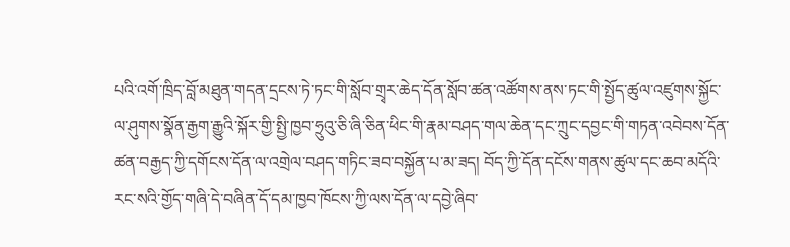པའི་འགོ་ཁྲིད་བློ་མཐུན་གདན་དྲངས་ཏེ་ཏང་གི་སློབ་གྲྭར་ཆེད་དོན་སློབ་ཚན་འཚོགས་ནས་ཏང་གི་སྤྱོད་ཚུལ་འཛུགས་སྐྱོང་ལ་ཤུགས་སྣོན་རྒྱག་རྒྱུའི་སྐོར་གྱི་སྤྱི་ཁྱབ་ཧྲུའུ་ཅི་ཞི་ཅིན་ཕིང་གི་རྣམ་བཤད་གལ་ཆེན་དང་ཀྲུང་དབྱང་གི་གཏན་འབེབས་དོན་ཚན་བརྒྱད་ཀྱི་དགོངས་དོན་ལ་འགྲེལ་བཤད་གཏིང་ཟབ་བསྐྱོན་པ་མ་ཟད། བོད་ཀྱི་དོན་དངོས་གནས་ཚུལ་དང་ཆབ་མདོའི་རང་སའི་གྱོད་གཞི་དེ་བཞིན་དོ་དམ་ཁྱབ་ཁོངས་ཀྱི་ལས་དོན་ལ་དབྱེ་ཞིབ་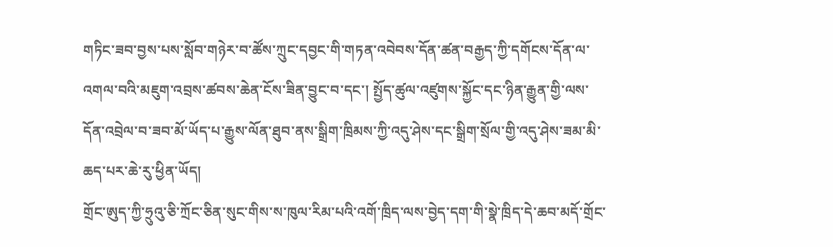གཏིང་ཟབ་བྱས་པས་སློབ་གཉེར་བ་ཚོས་ཀྲུང་དབྱང་གི་གཏན་འབེབས་དོན་ཚན་བརྒྱད་ཀྱི་དགོངས་དོན་ལ་འགལ་བའི་མཇུག་འབྲས་ཚབས་ཆེན་ངོས་ཟིན་བྱུང་བ་དང་། སྤྱོད་ཚུལ་འཛུགས་སྐྱོང་དང་ཉིན་རྒྱུན་གྱི་ལས་དོན་འབྲེལ་བ་ཟབ་མོ་ཡོད་པ་རྒྱུས་ལོན་ཐུབ་ནས་སྒྲིག་ཁྲིམས་ཀྱི་འདུ་ཤེས་དང་སྒྲིག་སྲོལ་གྱི་འདུ་ཤེས་ཟམ་མི་ཆད་པར་ཆེ་རུ་ཕྱིན་ཡོད།
གྲོང་ཨུད་ཀྱི་ཧྲུའུ་ཅི་ཀྲོང་ཅིན་སུང་གིས་ས་ཁུལ་རིམ་པའི་འགོ་ཁྲིད་ལས་བྱེད་དག་གི་སྣེ་ཁྲིད་དེ་ཆབ་མདོ་གྲོང་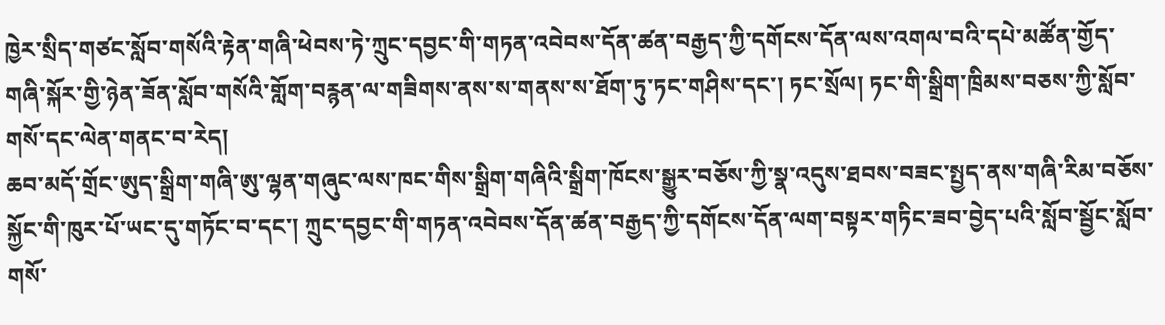ཁྱེར་སྲིད་གཙང་སློབ་གསོའི་རྟེན་གཞི་ཕེབས་ཏེ་ཀྲུང་དབྱང་གི་གཏན་འབེབས་དོན་ཚན་བརྒྱད་ཀྱི་དགོངས་དོན་ལས་འགལ་བའི་དཔེ་མཚོན་གྱོད་གཞི་སྐོར་གྱི་ཉེན་ཟོན་སློབ་གསོའི་གློག་བརྙན་ལ་གཟིགས་ནས་ས་གནས་ས་ཐོག་ཏུ་ཏང་གཤིས་དང་། ཏང་སྲོལ། ཏང་གི་སྒྲིག་ཁྲིམས་བཅས་ཀྱི་སློབ་གསོ་དང་ལེན་གནང་བ་རེད།
ཆབ་མདོ་གྲོང་ཨུད་སྒྲིག་གཞི་ཨུ་ལྷན་གཞུང་ལས་ཁང་གིས་སྒྲིག་གཞིའི་སྒྲིག་ཁོངས་སྒྱུར་བཅོས་ཀྱི་སྣ་འདུས་ཐབས་བཟང་སྤྱད་ནས་གཞི་རིམ་བཅོས་སྐྱོང་གི་ཁུར་པོ་ཡང་དུ་གཏོང་བ་དང་། ཀྲུང་དབྱང་གི་གཏན་འབེབས་དོན་ཚན་བརྒྱད་ཀྱི་དགོངས་དོན་ལག་བསྟར་གཏིང་ཟབ་བྱེད་པའི་སློབ་སྦྱོང་སློབ་གསོ་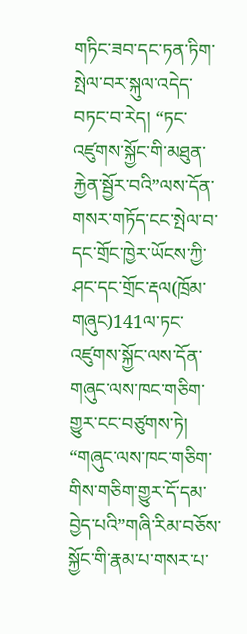གཏིང་ཟབ་དང་ཏན་ཏིག་སྤེལ་བར་སྐུལ་འདེད་བཏང་བ་རེད། “ཏང་འཛུགས་སྐྱོང་གི་མཐུན་རྐྱེན་སྦྱོར་བའི”ལས་དོན་གསར་གཏོད་ངང་སྤེལ་བ་དང་གྲོང་ཁྱེར་ཡོངས་ཀྱི་ཤང་དང་གྲོང་རྡལ(ཁྲོམ་གཞུང)141ལ་ཏང་འཛུགས་སྐྱོང་ལས་དོན་གཞུང་ལས་ཁང་གཅིག་གྱུར་ངང་བཙུགས་ཏེ། “གཞུང་ལས་ཁང་གཅིག་གིས་གཅིག་གྱུར་དོ་དམ་བྱེད་པའི”གཞི་རིམ་བཅོས་སྐྱོང་གི་རྣམ་པ་གསར་པ་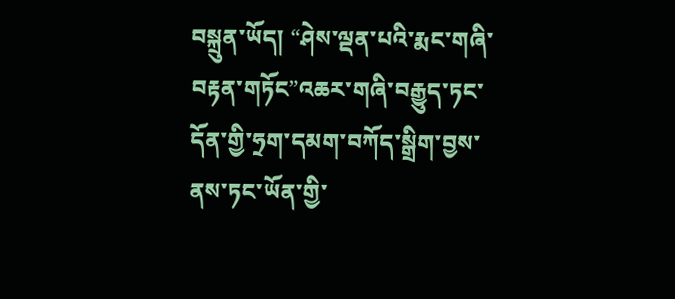བསྐྲུན་ཡོད། “ཤེས་ལྡན་པའི་རྨང་གཞི་བརྟན་གཏོང”འཆར་གཞི་བརྒྱུད་ཏང་དོན་གྱི་ཧྲག་དམག་བཀོད་སྒྲིག་བྱས་ནས་ཏང་ཡོན་གྱི་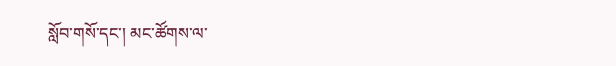སློབ་གསོ་དང་། མང་ཚོགས་ལ་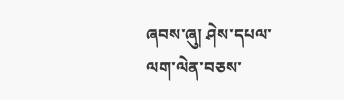ཞབས་ཞུ། ཤེས་དཔལ་ལག་ལེན་བཅས་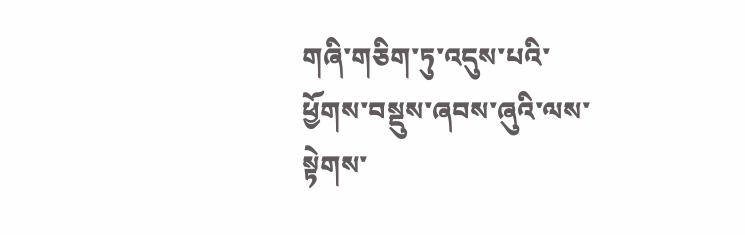གཞི་གཅིག་ཏུ་འདུས་པའི་ཕྱོགས་བསྡུས་ཞབས་ཞུའི་ལས་སྟེགས་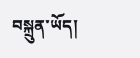བསྐྲུན་ཡོད།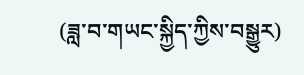(ཟླ་བ་གཡང་སྐྱིད་ཀྱིས་བསྒྱུར)